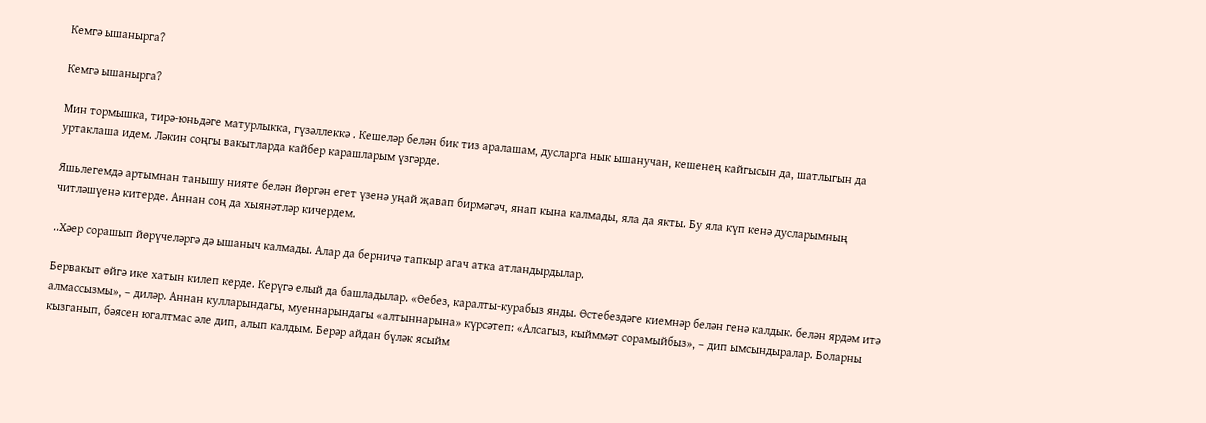Кемгә ышанырга?

Кемгә ышанырга?

Мин тормышка, тирә-юньдәге матурлыкка, гүзәллеккә . Кешеләр белән бик тиз аралашам, дусларга нык ышанучан, кешенең кайгысын да, шатлыгын да уртаклаша идем. Ләкин соңгы вакытларда кайбер карашларым үзгәрде.

Яшьлегемдә артымнан танышу нияте белән йөргән егет үзенә уңай җавап бирмәгәч, янап кына калмады, яла да якты. Бу яла күп кенә дусларымның читләшүенә китерде. Аннан соң да хыянәтләр кичердем.

..Хәер сорашып йөрүчеләргә дә ышаныч калмады. Алар да берничә тапкыр агач атка атландырдылар.

Бервакыт өйгә ике хатын килеп керде. Керүгә елый да башладылар. «Өебез, каралты-курабыз янды. Өстебездәге киемнәр белән генә калдык. белән ярдәм итә алмассызмы», – диләр. Аннан кулларындагы, муеннарындагы «алтыннарына» күрсәтеп: «Алсагыз, кыйммәт сорамыйбыз», – дип ымсындыралар. Боларны кызганып, бәясен югалтмас әле дип, алып калдым. Берәр айдан бүләк ясыйм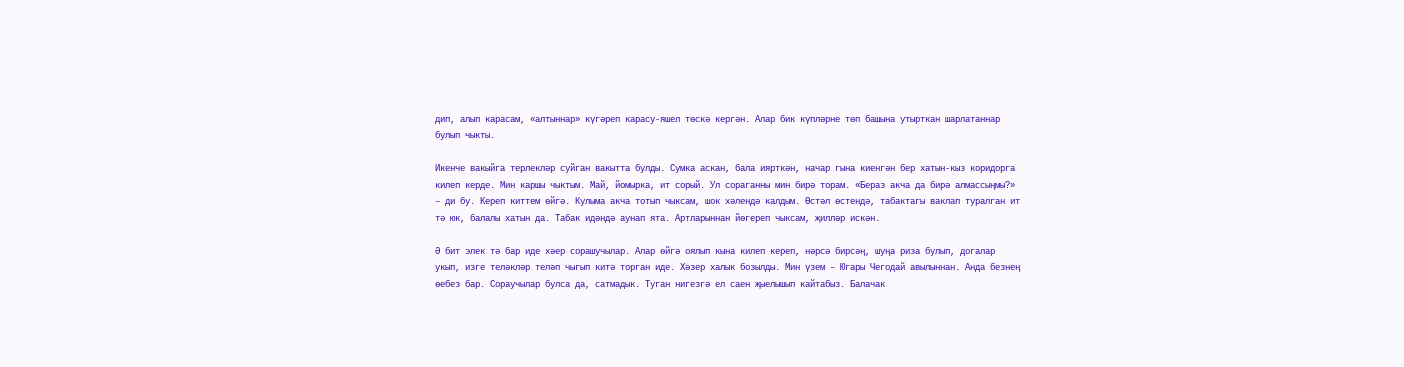дип, алып карасам, «алтыннар» күгәреп карасу-яшел төскә кергән. Алар бик күпләрне төп башына утырткан шарлатаннар булып чыкты.

Икенче вакыйга терлекләр суйган вакытта булды. Сумка аскан, бала иярткән, начар гына киенгән бер хатын-кыз коридорга килеп керде. Мин каршы чыктым. Май, йомырка, ит сорый. Ул сораганны мин бирә торам. «Бераз акча да бирә алмассыңмы?» – ди бу. Кереп киттем өйгә. Кулыма акча тотып чыксам, шок хәлендә калдым. Өстәл өстендә, табактагы ваклап туралган ит тә юк, балалы хатын да. Табак идәндә аунап ята. Артларыннан йөгереп чыксам, җилләр искән.

Ә бит элек тә бар иде хәер сорашучылар. Алар өйгә оялып кына килеп кереп, нәрсә бирсәң, шуңа риза булып, догалар укып, изге теләкләр теләп чыгып китә торган иде. Хәзер халык бозылды. Мин үзем – Югары Чегодай авылыннан. Анда безнең өебез бар. Сораучылар булса да, сатмадык. Туган нигезгә ел саен җыелышып кайтабыз. Балачак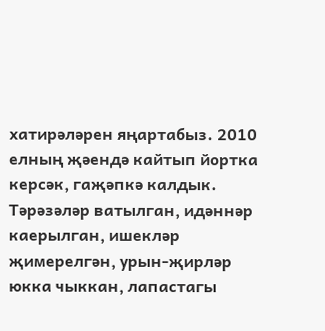хaтирәләрен яңартабыз. 2010 елның җәендә кайтып йортка керсәк, гаҗәпкә калдык. Тәрәзәләр ватылган, идәннәр каерылган, ишекләр җимерелгән, урын-җирләр юкка чыккан, лапастагы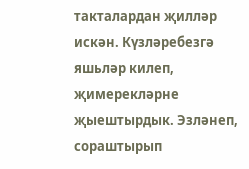такталардан җилләр искән. Күзләребезгә яшьләр килеп, җимерекләрне җыештырдык. Эзләнеп, сораштырып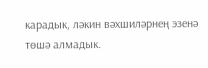карадык, ләкин вәхшиләрнең эзенә төшә алмадык.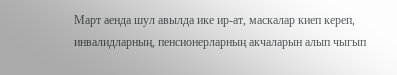Март аенда шул авылда ике ир-ат, маскалар киеп кереп, инвалидларның, пенсионерларның акчаларын алып чыгып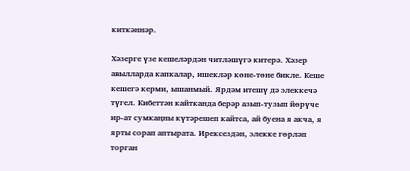киткәннәр.

Хәзерге үзе кешеләрдән читләшүгә китерә. Хәзер авылларда капкалар, ишекләр көне-төне бикле. Кеше кешегә керми, ышанмый. Ярдәм итешү дә элеккечә түгел. Кибеттән кайтканда берәр азып-тузып йөрүче ир-ат сумкаңны күтәрешеп кайтса, ай буена я акча, я ярты сорап аптырата. Ирексездән, элекке гөрләп торган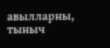авылларны, тыныч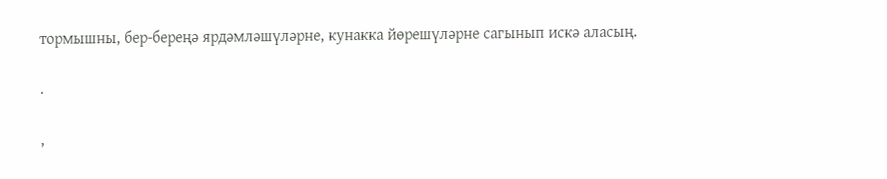тормышны, бер-береңә ярдәмләшүләрне, кунакка йөрешүләрне сагынып искә аласың.

.

,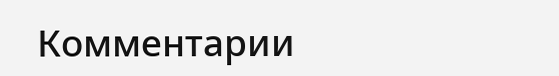Комментарии